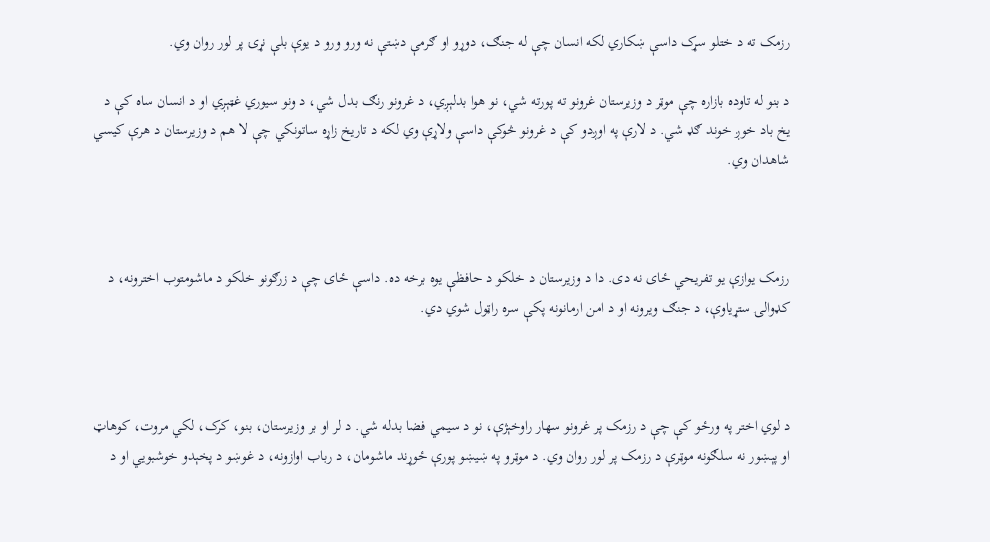رزمک ته د ختلو سړک داسې ښکاري لکه انسان چې له جنګ، دوړو او ګرمې دښتې نه ورو ورو د یوې بلې نړۍ پر لور روان وي.

د بنو له تاوده بازاره چې موټر د وزیرستان غرونو ته پورته شي، نو هوا بدلېږي، د غرونو رنګ بدل شي، د ونو سیوري غټېږي او د انسان ساه کې د یخ باد خوږ خوند ګډ شي. د لارې په اوږدو کې د غرونو څوکې داسې ولاړې وي لکه د تاریخ زاړه ساتونکي چې لا هم د وزیرستان د هرې کیسي شاهدان وي.



رزمک یوازې یو تفریحي ځای نه دی. دا د وزیرستان د خلکو د حافظې یوه برخه ده. داسې ځای چې د زرګونو خلکو د ماشومتوب اخترونه، د کډوالۍ ستړیاوې، د جنګ ویرونه او د امن ارمانونه پکې سره راټول شوي دي.



د لوي اختر په ورځو کې چې د رزمک پر غرونو سهار راوخېژې، نو د سیمي فضا بدله شي. د لر او بر وزیرستان، بنو، کرک، لکي مروت، کوهاټ او پېښور نه سلګونه موټرې د رزمک پر لور روان وي. د موټرو په ښیښو پورې ځوړند ماشومان، د رباب اوازونه، د غوښو د پخېدو خوشبويي او د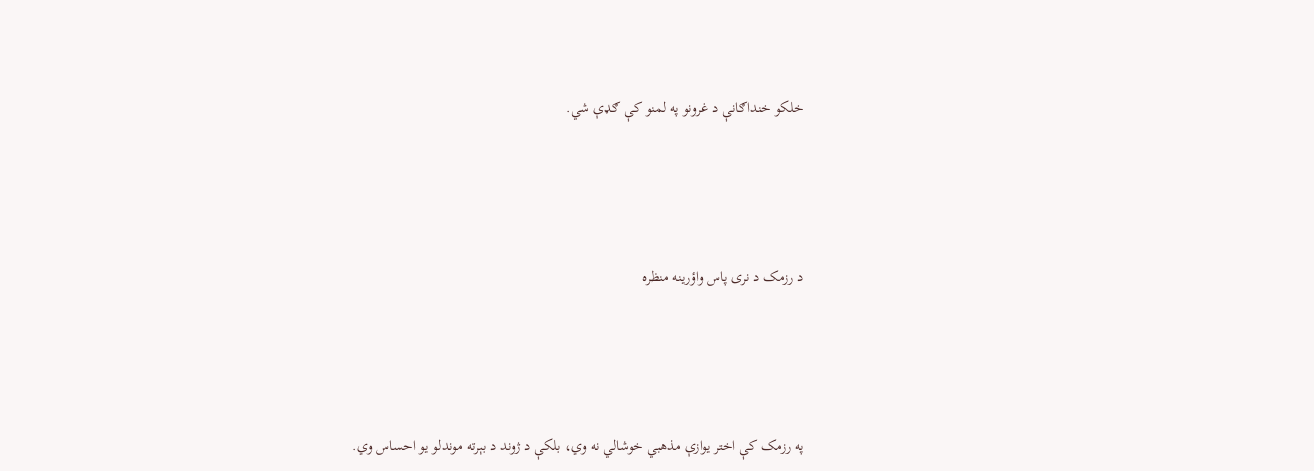خلکو خنداګانې د غرونو په لمنو کې ګډې شي.





د رزمک د نری پاس واؤرینه منظره





په رزمک کې اختر یوازې مذهبي خوشالي نه وي، بلکې د ژوند د بېرته موندلو یو احساس وي.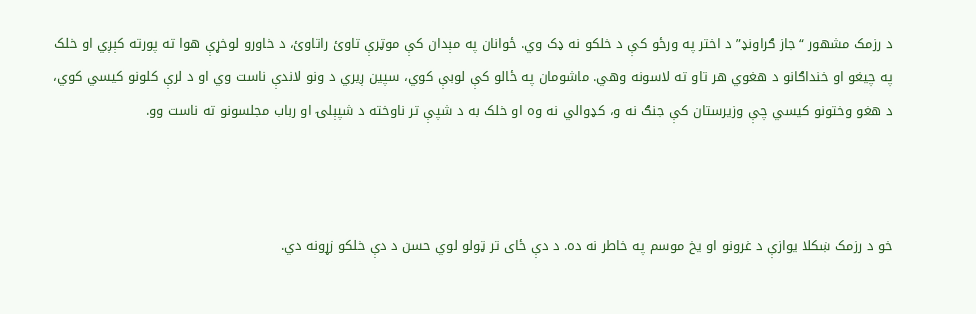د رزمک مشهور “جاز ګراونډ” د اختر په ورځو کې د خلکو نه ډک وي. ځوانان په مېدان کې موټرې تاوئ راتاوئ، د خاورو لوخړې هوا ته پورته کېږي او خلک په چیغو او خنداګانو د هغوي هر تاو ته لاسونه وهي. ماشومان په ځالو کې لوبې کوي، سپین ږیري د ونو لاندې ناست وي او د لرې کلونو کیسي کوي، د هغو وختونو کیسي چې وزیرستان کې جنګ نه و، کډوالي نه وه او خلک به د شپې تر ناوخته د شپېلۍ او رباب مجلسونو ته ناست وو.



خو د رزمک ښکلا یوازې د غرونو او یخ موسم په خاطر نه ده. د دې ځای تر ټولو لوي حسن د دې خلکو زړونه دي.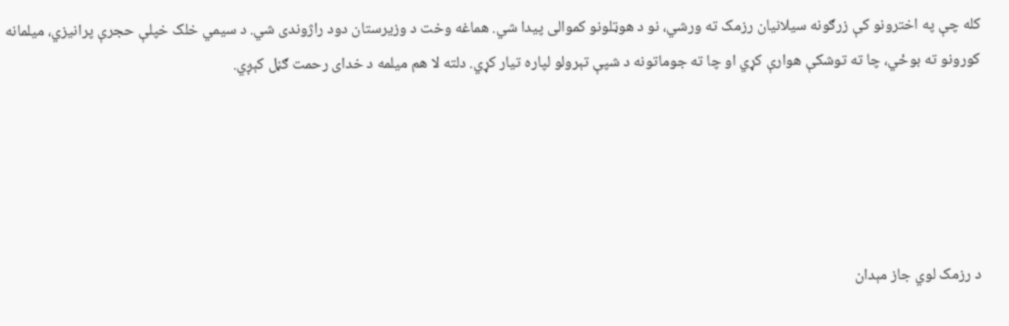کله چې په اخترونو کې زرګونه سیلانیان رزمک ته ورشي، نو د هوټلونو کموالی پیدا شي. هماغه وخت د وزیرستان دود راژوندی شي. د سیمي خلک خپلې حجرې پرانیزي، میلمانه کورونو ته بوځي، چا ته توشکې هوارې کړي او چا ته جوماتونه د شپې تېرولو لپاره تیار کړي. دلته لا هم میلمه د خدای رحمت ګڼل کېږي.





د رزمک لوي جاز مېدان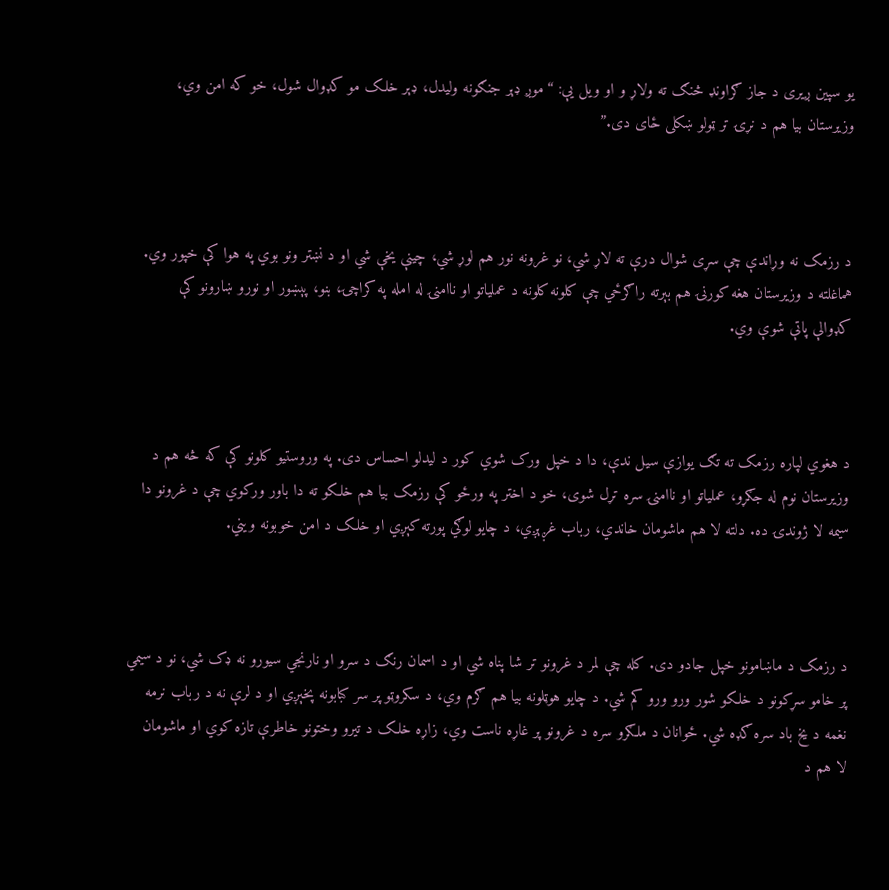یو سپین ږیری د جاز ګراونډ څنګ ته ولاړ و او ویل يې: “موږ ډېر جنګونه ولیدل، ډېر خلک مو کډوال شول، خو که امن وي، وزیرستان بیا هم د نړۍ تر ټولو ښکلی ځای دی.”



د رزمک نه وړاندې چې سړی شوال درې ته لاړ شي، نو غرونه نور هم لوړ شي، چینې یخې شي او د نښتر ونو بوي په هوا کې خپور وي. هماغلته د وزیرستان هغه کورنۍ هم بېرته راګرځي چې کلونه کلونه د عملیاتو او ناامنۍ له امله په کراچۍ، بنو، پېښور او نورو ښارونو کې کډوالې پاتې شوې وي.



د هغوي لپاره رزمک ته تګ یوازې سیل ندې، دا د خپل ورک شوي کور د لیدلو احساس دی. په وروستیو کلونو کې که څه هم د وزیرستان نوم له جګړو، عملیاتو او ناامنۍ سره تړل شوی، خو د اختر په ورځو کې رزمک بیا هم خلکو ته دا باور ورکوي چې د غرونو دا سیمه لا ژوندۍ ده. دلته لا هم ماشومان خاندي، رباب غږېږي، د چایو لوګي پورته کېږي او خلک د امن خوبونه ویني.



د رزمک د ماښامونو خپل جادو دی. کله چې لمر د غرونو تر شا پناه شي او د اسمان رنګ د سرو او نارنجي سیورو نه ډک شي، نو د سیمي پر خامو سړکونو د خلکو شور ورو ورو کم شي. د چایو هوټلونه بیا هم ګرم وي، د سکروټو پر سر کبابونه پخېږي او د لرې نه د رباب نرمه نغمه د یخ باد سره ګډه شي. ځوانان د ملګرو سره د غرونو پر غاړه ناست وي، زاړه خلک د تیرو وختونو خاطرې تازه کوي او ماشومان لا هم د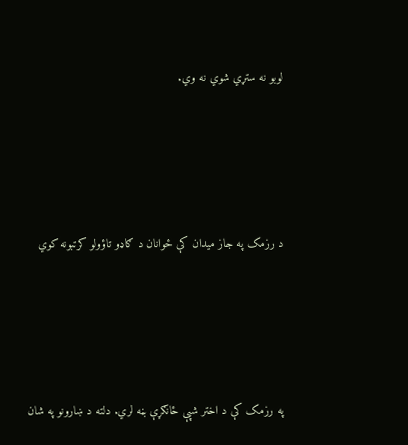لوبو نه ستړي شوي نه وي.





د رزمک په جاز میدان کې ځوانان د ګاډو تاؤولو کرتبونه کوي





په رزمک کې د اختر شپې ځانګړې بڼه لري. دلته د ښارونو په شان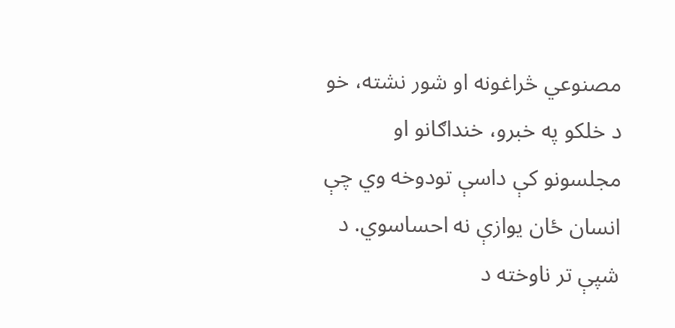مصنوعي څراغونه او شور نشته، خو د خلکو په خبرو، خنداګانو او مجلسونو کې داسې تودوخه وي چې انسان ځان یوازې نه احساسوي. د شپې تر ناوخته د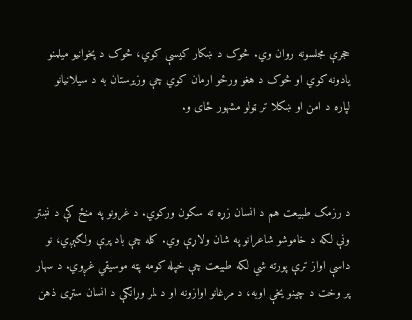حجرې مجلسونه روان وي. څوک د ښکار کیسې کوي، څوک د پخوانیو میلمنو یادونه کوي او څوک د هغو ورځو ارمان کوي چې وزیرستان به د سیلانیانو لپاره د امن او ښکلا تر ټولو مشهور ځای و.



د رزمک طبیعت هم د انسان زړه ته سکون ورکوي. د غرونو په منځ کې د نښتر ونې لکه د خاموشو شاعرانو په شان ولاړې وي. کله چې باد پرې ولګېږي، نو داسې اواز ترې پورته شي لکه طبیعت چې خپله کومه پټه موسیقي غږوي. د سهار پر وخت د چینو یخې اوبه، د مرغانو اوازونه او د لمر وړانګې د انسان ستړی ذهن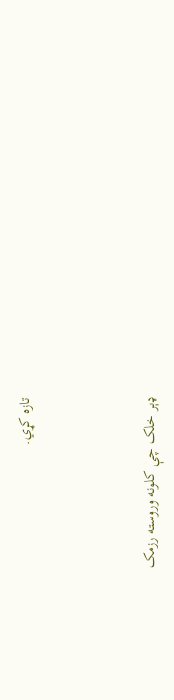تازه کړي.



ډېر خلک چې کلونه وروسته رزمک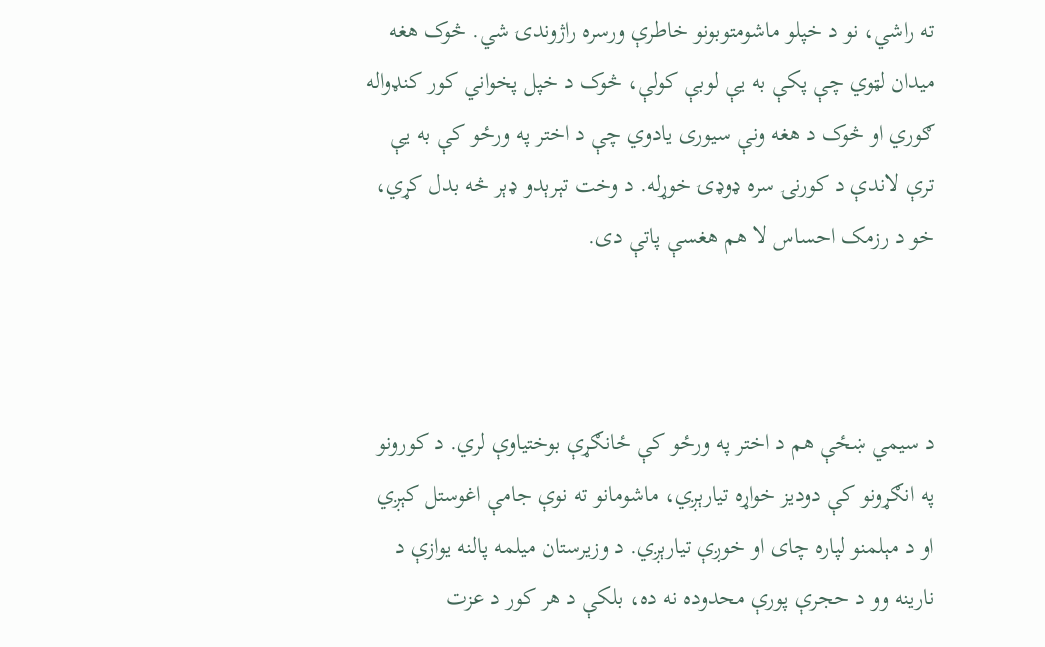ته راشي، نو د خپلو ماشومتوبونو خاطرې ورسره راژوندۍ شي. څوک هغه میدان لټوي چې پکې به يې لوبې کولې، څوک د خپل پخواني کور کنډواله ګوري او څوک د هغه ونې سیوری یادوي چې د اختر په ورځو کې به يې ترې لاندې د کورنۍ سره ډوډۍ خوړله. د وخت تېرېدو ډېر څه بدل کړي، خو د رزمک احساس لا هم هغسې پاتې دی.



د سیمي ښځې هم د اختر په ورځو کې ځانګړې بوختیاوې لري. د کورونو په انګړونو کې دودیز خواړه تیارېږي، ماشومانو ته نوې جامې اغوستل کېږي او د مېلمنو لپاره چای او خوږې تیارېږي. د وزیرستان میلمه پالنه یوازې د نارینه وو د حجرې پورې محدوده نه ده، بلکې د هر کور د عزت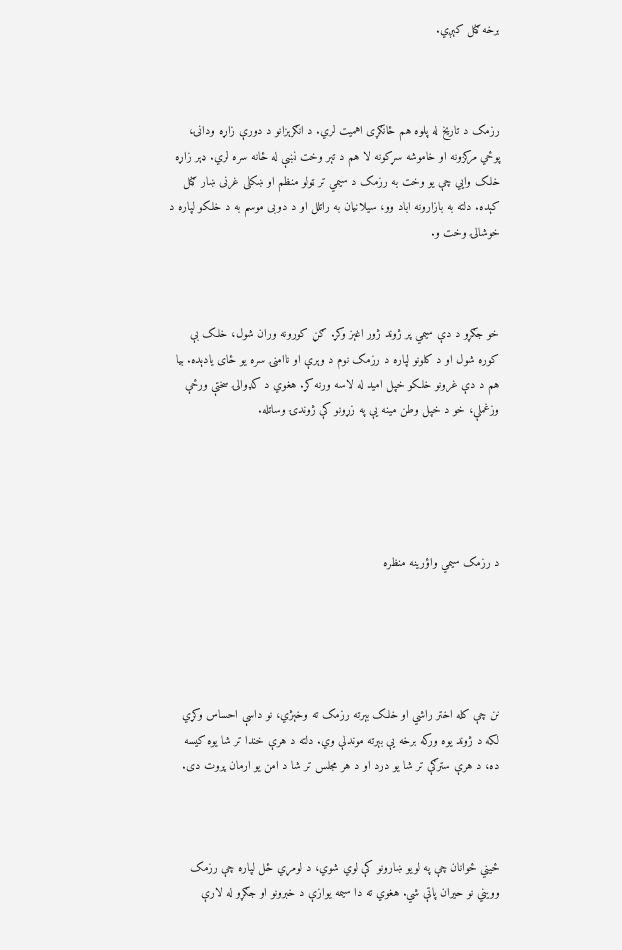برخه ګڼل کېږي.



رزمک د تاریخ له پلوه هم ځانګړی اهمیت لري. د انګرېزانو د دورې زاړه ودانۍ، پوځي مرکزونه او خاموشه سړکونه لا هم د تېر وخت نښې له ځانه سره لري. ډېر زاړه خلک وايي چې یو وخت به رزمک د سیمي تر ټولو منظم او ښکلی غرنی ښار ګڼل کېده. دلته به بازارونه اباد وو، سیلانیان به راتلل او د دوبی موسم به د خلکو لپاره د خوشالۍ وخت و.



خو جګړو د دې سیمي پر ژوند ژور اغېز وکړ. ګڼ کورونه وران شول، خلک بې کوره شول او د کلونو لپاره د رزمک نوم د وېرې او ناامنۍ سره یو ځای یادېده. بیا هم د دې غرونو خلکو خپل امید له لاسه ورنه کړ. هغوي د کډوالۍ سختې ورځې وزغملې، خو د خپل وطن مینه يې په زړونو کې ژوندۍ وساتله.





د رزمک سیمي واؤرینه منظره





نن چې کله اختر راشي او خلک بېرته رزمک ته وخېژي، نو داسې احساس وکړي لکه د ژوند یوه ورکه برخه يې بېرته موندلې وي. دلته د هرې خندا تر شا یوه کیسه ده، د هرې سترګې تر شا یو درد او د هر مجلس تر شا د امن یو ارمان پروت دی.



ځیني ځوانان چې په لویو ښارونو کې لوي شوي، د لومړي ځل لپاره چې رزمک وویني نو حیران پاتې شي. هغوي ته دا سیمه یوازې د خبرونو او جګړو له لارې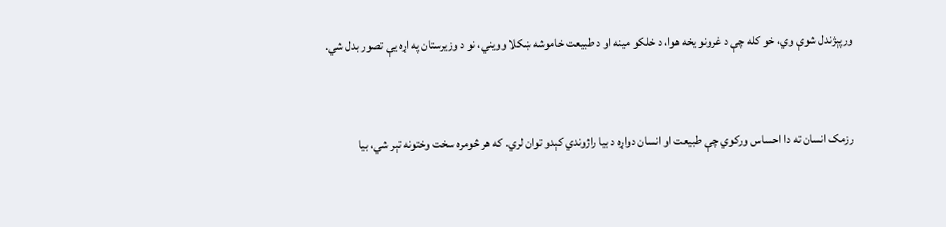ورپېژندل شوې وي، خو کله چې د غرونو یخه هوا، د خلکو مینه او د طبیعت خاموشه ښکلا وویني، نو د وزیرستان په اړه يې تصور بدل شي.



رزمک انسان ته دا احساس ورکوي چې طبیعت او انسان دواړه د بیا راژوندي کېدو توان لري. که هر څومره سخت وختونه تېر شي، بیا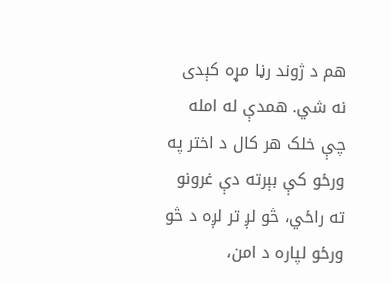هم د ژوند رڼا مړه کېدی نه شي. همدې له امله چې خلک هر کال د اختر په ورځو کې بېرته دې غرونو ته راځي، څو لږ تر لږه د څو ورځو لپاره د امن،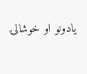یادونو او خوشالۍ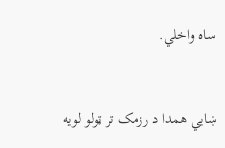ساه واخلي.



ښايي همدا د رزمک تر ټولو لویه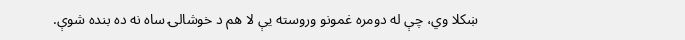ښکلا وي، چې له دومره غمونو وروسته يې لا هم د خوشالۍ ساه نه ده بنده شوې.